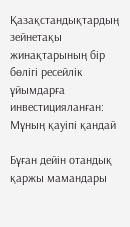Қазақстандықтардың зейнетақы жинақтарының бір бөлігі ресейлік ұйымдарға инвестицияланған: Мұның қауіпі қандай

Бұған дейін отандық қаржы мамандары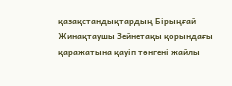қазақстандықтардың Бірыңғай Жинақтаушы Зейнетақы қорындағы қаражатына қауіп төнгені жайлы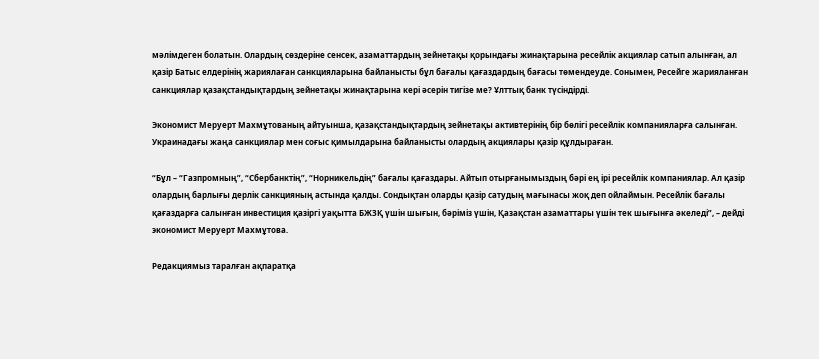мәлімдеген болатын. Олардың сөздеріне сенсек, азаматтардың зейнетақы қорындағы жинақтарына ресейлік акциялар сатып алынған, ал қазір Батыс елдерінің жариялаған санкцияларына байланысты бұл бағалы қағаздардың бағасы төмендеуде. Сонымен, Ресейге жарияланған санкциялар қазақстандықтардың зейнетақы жинақтарына кері әсерін тигізе ме? Ұлттық банк түсіндірді.

Экономист Меруерт Махмұтованың айтуынша, қазақстандықтардың зейнетақы активтерінің бір бөлігі ресейлік компанияларға салынған. Украинадағы жаңа санкциялар мен соғыс қимылдарына байланысты олардың акциялары қазір құлдыраған.

“Бұл – “Газпромның”, “Сбербанктің”, “Норникельдің” бағалы қағаздары. Айтып отырғанымыздың бәрі ең ірі ресейлік компаниялар. Ал қазір олардың барлығы дерлік санкцияның астында қалды. Сондықтан оларды қазір сатудың мағынасы жоқ деп ойлаймын. Ресейлік бағалы қағаздарға салынған инвестиция қазіргі уақытта БЖЗҚ үшін шығын, бәріміз үшін, Қазақстан азаматтары үшін тек шығынға әкеледі”, – дейді экономист Меруерт Махмұтова.

Редакциямыз таралған ақпаратқа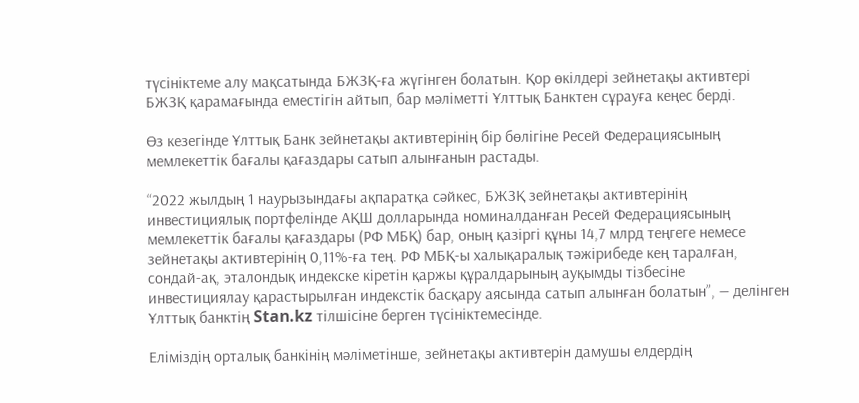түсініктеме алу мақсатында БЖЗҚ-ға жүгінген болатын. Қор өкілдері зейнетақы активтері БЖЗҚ қарамағында еместігін айтып, бар мәліметті Ұлттық Банктен сұрауға кеңес берді.

Өз кезегінде Ұлттық Банк зейнетақы активтерінің бір бөлігіне Ресей Федерациясының мемлекеттік бағалы қағаздары сатып алынғанын растады.

“2022 жылдың 1 наурызындағы ақпаратқа сәйкес, БЖЗҚ зейнетақы активтерінің инвестициялық портфелінде АҚШ долларында номиналданған Ресей Федерациясының мемлекеттік бағалы қағаздары (РФ МБҚ) бар, оның қазіргі құны 14,7 млрд теңгеге немесе зейнетақы активтерінің 0,11%-ға тең. РФ МБҚ-ы халықаралық тәжірибеде кең таралған, сондай-ақ, эталондық индекске кіретін қаржы құралдарының ауқымды тізбесіне инвестициялау қарастырылған индекстік басқару аясында сатып алынған болатын”, — делінген Ұлттық банктің Stan.kz тілшісіне берген түсініктемесінде.

Еліміздің орталық банкінің мәліметінше, зейнетақы активтерін дамушы елдердің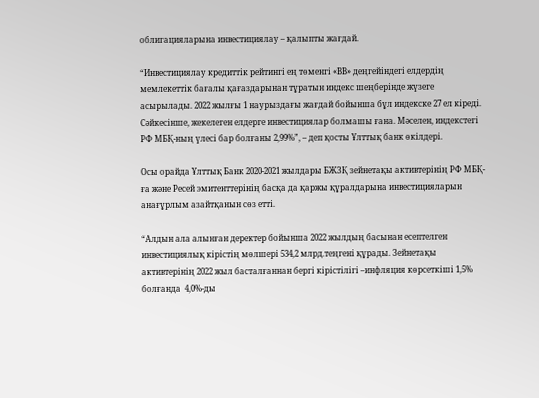облигацияларына инвестициялау – қалыпты жағдай.

“Инвестициялау кредиттік рейтингі ең төменгі «ВВ» деңгейіндегі елдердің мемлекеттік бағалы қағаздарынан тұратын индекс шеңберінде жүзеге асырылады. 2022 жылғы 1 наурыздағы жағдай бойынша бұл индекске 27 ел кіреді. Сәйкесінше, жекелеген елдерге инвестициялар болмашы ғана. Мәселен, индекстегі РФ МБҚ-ның үлесі бар болғаны 2,99%”, – деп қосты Ұлттық банк өкілдері.

Осы орайда Ұлттық Банк 2020-2021 жылдары БЖЗҚ зейнетақы активтерінің РФ МБҚ-ға және Ресей эмитенттерінің басқа да қаржы құралдарына инвестицияларын анағұрлым азайтқанын сөз етті.

“Алдын ала алынған деректер бойынша 2022 жылдың басынан есептелген инвестициялық кірістің мөлшері 534,2 млрд.теңгені құрады. Зейнетақы активтерінің 2022 жыл басталғаннан бергі кірістілігі –инфляция көрсеткіші 1,5% болғанда  4,0%-ды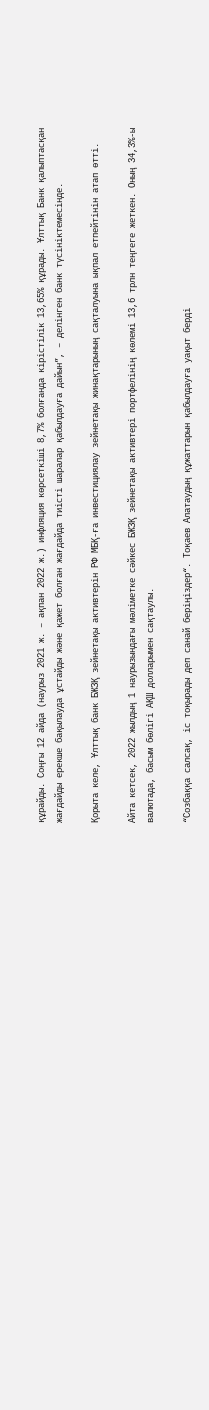құрайды. Соңғы 12 айда (наурыз 2021 ж. – ақпан 2022 ж.) инфляция көрсеткіші 8,7% болғанда кірістілік 13,65% құрады. Ұлттық Банк қалыптасқан жағдайды ерекше бақылауда ұстайды және қажет болған жағдайда тиісті шаралар қабылдауға дайын”, – делінген банк түсініктемесінде.

Қорыта келе, Ұлттық банк БЖЗҚ зейнетақы активтерін РФ МБҚ-ға инвестициялау зейнетақы жинақтарының сақталуына ықпал етпейтінін атап өтті.

Айта кетсек, 2022 жылдың 1 наурызындағы мәліметке сәйкес БЖЗҚ зейнетақы активтері портфелінің көлемі 13,6 трлн теңгеге жеткен. Оның 34,3%-ы валютада, басым бөлігі АҚШ долларымен сақтаулы.

“Созбаққа салсақ, іс тоқырады деп санай беріңіздер“. Тоқаев Алатаудың құжаттарын қабылдауға уақыт берді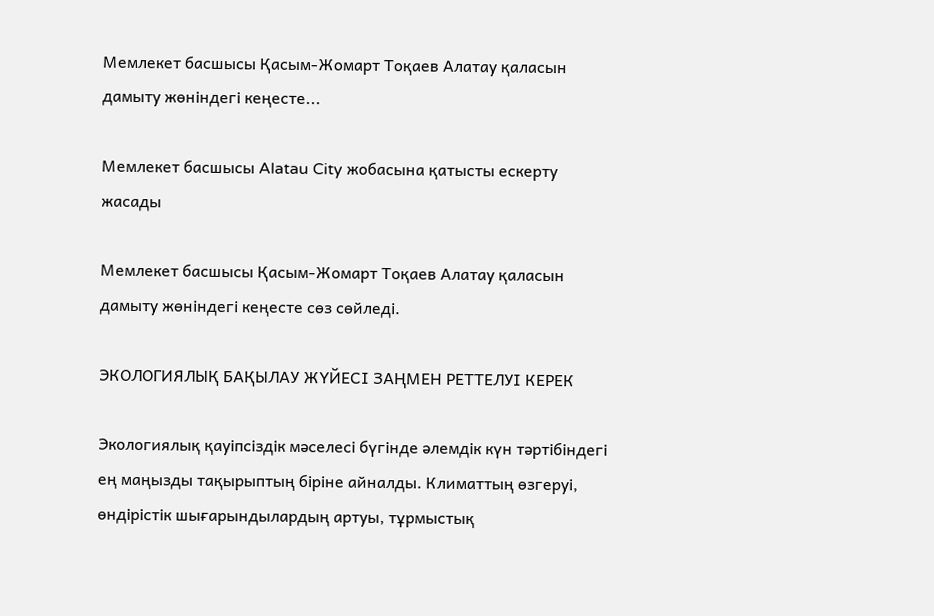Мемлекет басшысы Қасым-Жомарт Тоқаев Алатау қаласын дамыту жөніндегі кеңесте...

Мемлекет басшысы Alatau City жобасына қатысты ескерту жасады

Мемлекет басшысы Қасым-Жомарт Тоқаев Алатау қаласын дамыту жөніндегі кеңесте сөз сөйледі.

ЭКОЛОГИЯЛЫҚ БАҚЫЛАУ ЖҮЙЕСІ ЗАҢМЕН РЕТТЕЛУI КЕРЕК

Экологиялық қауіпсіздік мəселесі бүгінде əлемдік күн тəртібіндегі ең маңызды тақырыптың біріне айналды. Климаттың өзгеруі, өндірістік шығарындылардың артуы, тұрмыстық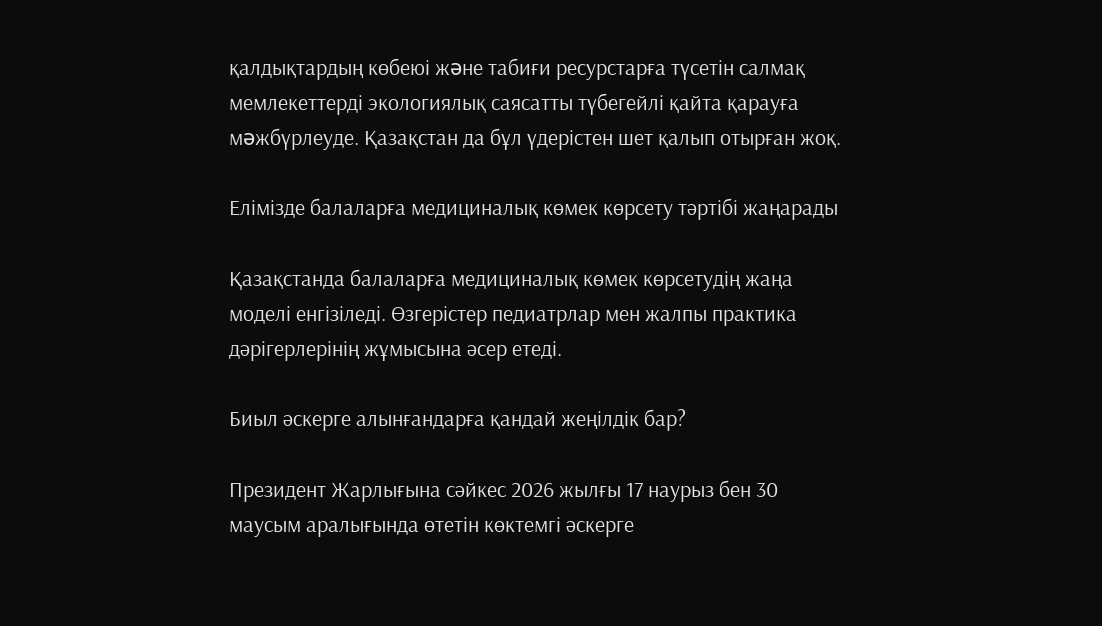қалдықтардың көбеюі жəне табиғи ресурстарға түсетін салмақ мемлекеттерді экологиялық саясатты түбегейлі қайта қарауға мəжбүрлеуде. Қазақстан да бұл үдерістен шет қалып отырған жоқ.

Елімізде балаларға медициналық көмек көрсету тәртібі жаңарады

Қазақстанда балаларға медициналық көмек көрсетудің жаңа моделі енгізіледі. Өзгерістер педиатрлар мен жалпы практика дәрігерлерінің жұмысына әсер етеді.

Биыл әскерге алынғандарға қандай жеңілдік бар?

Президент Жарлығына сәйкес 2026 жылғы 17 наурыз бен 30 маусым аралығында өтетін көктемгі әскерге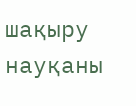шақыру науқаны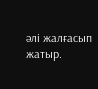әлі жалғасып жатыр.